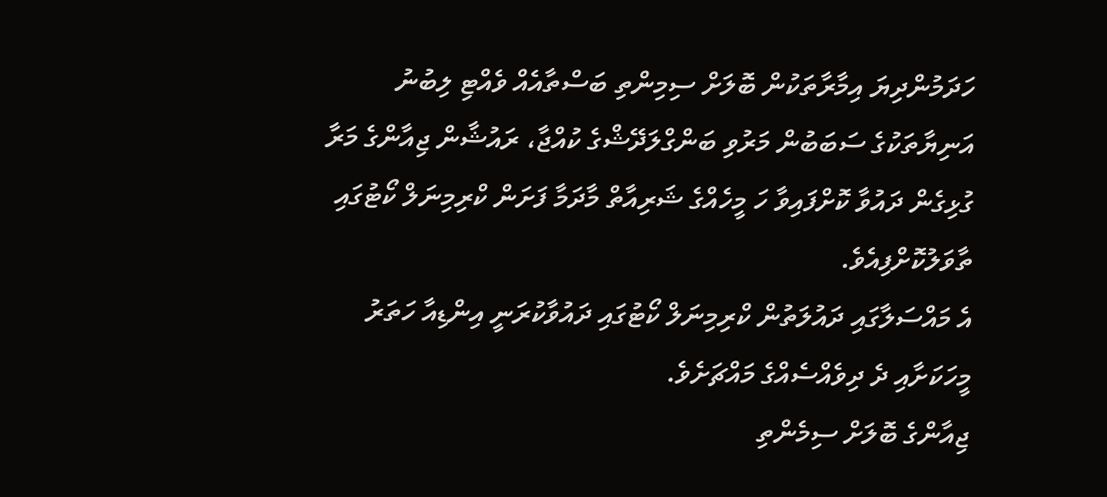ހަދަމުންދިޔަ އިމާރާތަކުން ބޮލަށް ސިމިންތި ބަސްތާއެއް ވެއްޓި ލިބުނު އަނިޔާތަކުގެ ސަބަބުން މަރުވި ބަންގްލަދޭޝްގެ ކުއްޖާ، ރައުޝާން ޖިއާންގެ މަރާ ގުޅިގެން ދައުވާ ކޮށްފައިވާ ހަ މީހެއްގެ ޝަރިއާތް މާދަމާ ފަށަން ކްރިމިނަލް ކޯޓުގައި ތާވަލުކޮށްފިއެވެ.
އެ މައްސަލާގައި ދައުލަތުން ކްރިމިނަލް ކޯޓުގައި ދައުވާކުރަނީ އިންޑިއާ ހަތަރު މީހަކަށާއި ދެ ދިވެއްސެއްގެ މައްޗަށެވެ.
ޖިއާންގެ ބޮލަށް ސިމެންތި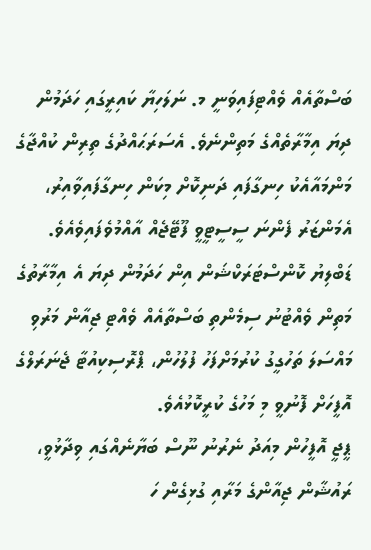ބަސްތާއެއް ވެއްޓިފައިވަނީ މ. ނަލަހިޔާ ކައިރީގައި ހަދަމުން ދިޔަ އިމާރާތެއްގެ މަތިންނެވެ. އެސަރަޙައްދުގެ ތިރިން ކުއްޖާގެ މަންމައާއެކު ހިނގާފައި ދަނިކޮށް މިކަން ހިނގާފައިވާއިރު، އެމަންޒަރު ފެންނަ ސީސީޓީވީ ފޫޓޭޖެއް އާއްމުވެފައިވެއެވެ.
ޑަބްލިޔު ކޮންސްޓަރަކްޝަން އިން ހަދަމުން ދިޔަ އެ އިމާރާތުގެ މަތިން ވެއްޓުނު ސިމެންތި ބަސްތާއެއް ވެއްޓި ޖިއާން މަރުވި މައްސަލަ ތަހުގީގު ކުރުމަށްފަހު ފުލުހުން، ޕްރޮސިކިއުޓާ ޖެނަރަލްގެ އޮފީހަށް ފޮނުވީ މި މަހުގެ ކުރީކޮޅުއެވެ.
ޕީޖީ އޮފީހުން މިއަދު ނެރުނު ނޫސް ބަޔާނެއްގައި ވިދާޅުވީ، ރައުޝާން ޖިއާންގެ މަރާއި ގުޅިގެން ހަ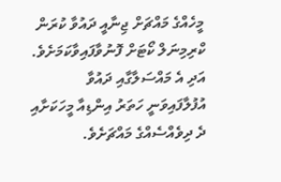މީހެއްގެ މައްޗަށް ޖިނާއީ ދައުވާ ކުރަން ކްރިމިނަލް ކޯޓަށް ފޮނުވާފައިވާކަމަށެވެ. އަދި އެ މައްސަލާގާއި ދައުވާ އުފުލާފައިވަނީ ހަތަރު އިންޑިއާ މީހަކަށާއި ދެ ދިވެއްސެއްގެ މައްޗަށެވެ.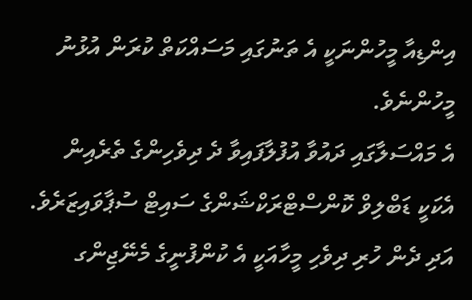އިންޑިއާ މީހުންނަކީ އެ ތަނުގައި މަސައްކަތް ކުރަން އުޅުނު މީހުންނެވެ.
އެ މައްސަލާގައި ދައުވާ އުފުލާފައިވާ ދެ ދިވެހިންގެ ތެރެއިން އެކަކީ ޑަބްލިވް ކޮންސްޓްރަކްޝަންގެ ސައިޓް ސުޕާވައިޒަރެވެ. އަދި ދެން ހުރި ދިވެހި މީހާއަކީ އެ ކުންފުނީގެ މެނޭޖިންގ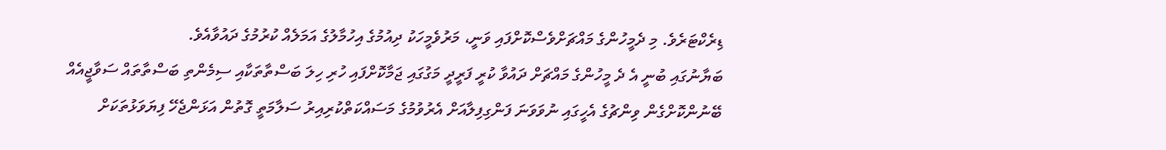ޑިރެކްޓަރެވެ. މި ދެމީހުންގެ މައްޗަށްވެސްކޮށްފައި ވަނީ، މަރުވެމީހަކު ދިއުމުގެ އިހުމާލުގެ އަމަލެއް ކުރުމުގެ ދައުވާއެވެ.
ބަޔާނުގައި ބުނީ އެ ދެ މީހުންގެ މައްޗަށް ދައުވާ ކުރީ ފަރީދީ މަގުގައި ޖަމާކޮށްފައި ހުރި ހިލަ ބަސްތާތަކާއި ސިމެންތި ބަސްތާތައް ސަވާޖީއެއް ބޭނުންކޮށްގެން ވިންޗުގެ އެހީގައި ނުވަވަނަ ފަންގިފިލާއަށް އެރުވުމުގެ މަސައްކަތްކުރިއިރު ސަލާމަތީ ގޮތުން އަޅަންޖެހޭ ފިޔަވަޅުތަކަށް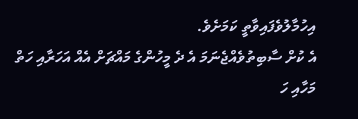އިހުމާލުވެފައިވާތީ ކަމަށެވެ.
އެ ކުށް ސާބިތުވެއްޖެނަމަ އެ ދެ މީހުންގެ މައްޗަށް އެއް އަހަރާއި ހަތް މަހާއި ހަ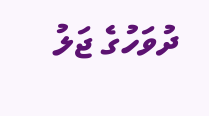ދުވަހުގެ ޖަލު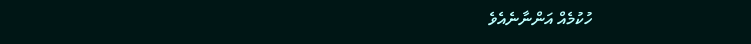ހުކުމެއް އަންނާނެއެވެ